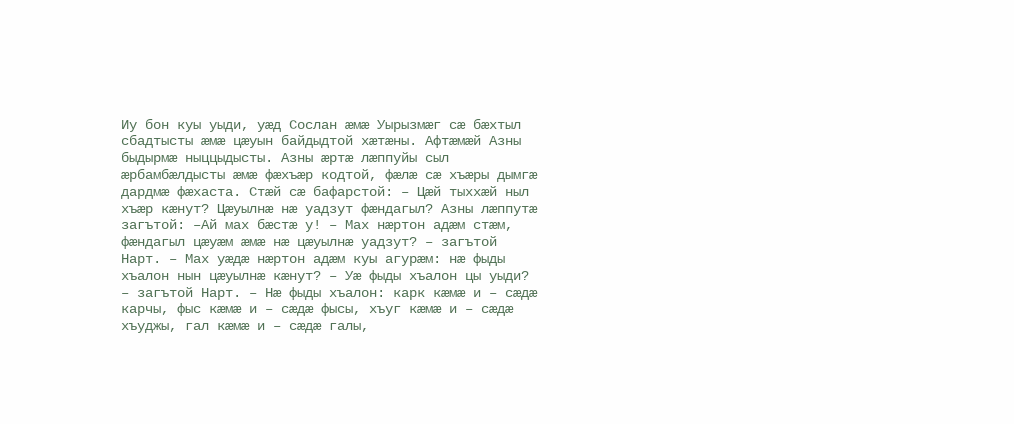Иу бон куы уыди, уæд Сослан æмæ Уырызмæг сæ бæхтыл сбадтысты æмæ цæуын байдыдтой хæтæны. Афтæмæй Азны быдырмæ ныццыдысты. Азны æртæ лæппуйы сыл æрбамбæлдысты æмæ фæхъæр кодтой, фæлæ сæ хъæры дымгæ дардмæ фæхаста. Стæй сæ бафарстой: – Цæй тыххæй ныл хъæр кæнут? Цæуылнæ нæ уадзут фæндагыл? Азны лæппутæ загътой: –Ай мах бæстæ у! – Мах нæртон адæм стæм, фæндагыл цæуæм æмæ нæ цæуылнæ уадзут? – загътой Нарт. – Мах уæдæ нæртон адæм куы агурæм: нæ фыды хъалон нын цæуылнæ кæнут? – Уæ фыды хъалон цы уыди? – загътой Нарт. – Нæ фыды хъалон: карк кæмæ и – сæдæ карчы, фыс кæмæ и – сæдæ фысы, хъуг кæмæ и – сæдæ хъуджы, гал кæмæ и – сæдæ галы,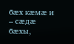бæх кæмæ и – сæдæ бæхы,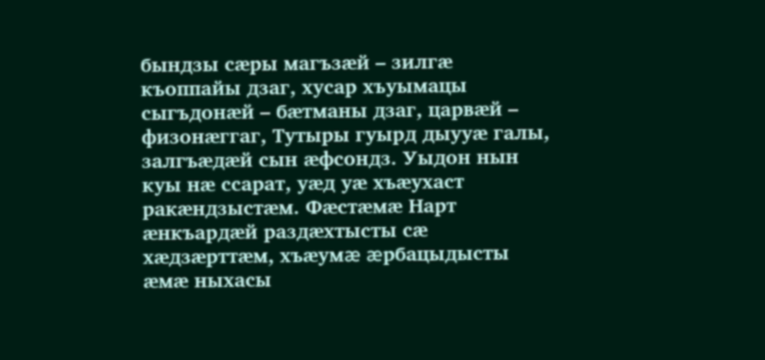бындзы сæры магъзæй – зилгæ къоппайы дзаг, хусар хъуымацы сыгъдонæй – бæтманы дзаг, царвæй – физонæггаг, Тутыры гуырд дыууæ галы, залгъæдæй сын æфсондз. Уыдон нын куы нæ ссарат, уæд уæ хъæухаст ракæндзыстæм. Фæстæмæ Нарт æнкъардæй раздæхтысты сæ хæдзæрттæм, хъæумæ æрбацыдысты æмæ ныхасы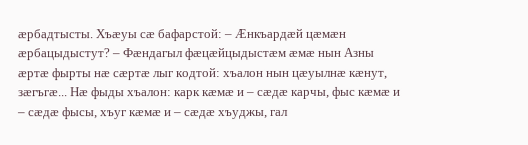æрбадтысты. Хъæуы сæ бафарстой: – Æнкъардæй цæмæн æрбацыдыстут? – Фæндагыл фæцæйцыдыстæм æмæ нын Азны æртæ фырты нæ сæртæ лыг кодтой: хъалон нын цæуылнæ кæнут, зæгъгæ... Нæ фыды хъалон: карк кæмæ и – сæдæ карчы, фыс кæмæ и – сæдæ фысы, хъуг кæмæ и – сæдæ хъуджы, гал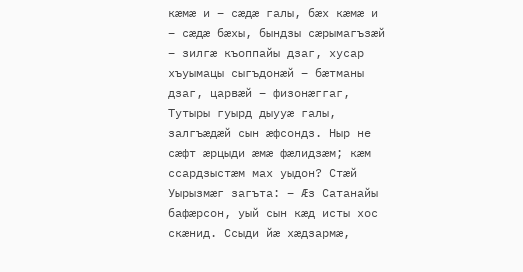кæмæ и – сæдæ галы, бæх кæмæ и – сæдæ бæхы, бындзы сæрымагъзæй – зилгæ къоппайы дзаг, хусар хъуымацы сыгъдонæй – бæтманы дзаг, царвæй – физонæггаг, Тутыры гуырд дыууæ галы, залгъæдæй сын æфсондз. Ныр не сæфт æрцыди æмæ фæлидзæм; кæм ссардзыстæм мах уыдон? Стæй Уырызмæг загъта: – Æз Сатанайы бафæрсон, уый сын кæд исты хос скæнид. Ссыди йæ хæдзармæ,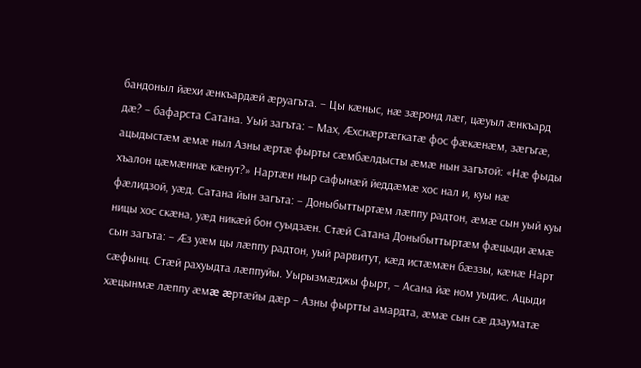бандоныл йæхи æнкъардæй æруагъта. – Цы кæныс, нæ зæронд лæг, цæуыл æнкъард дæ? – бафарста Сатана. Уый загъта: – Мах, Æхснæртæгкатæ фос фæкæнæм, зæгъгæ, ацыдыстæм æмæ ныл Азны æртæ фырты сæмбæлдысты æмæ нын загътой: «Нæ фыды хъалон цæмæннæ кæнут?» Нартæн ныр сафынæй йеддæмæ хос нал и, куы нæ фæлидзой, уæд. Сатана йын загъта: – Доныбыттыртæм лæппу радтон, æмæ сын уый куы ницы хос скæна, уæд никæй бон суыдзæн. Стæй Сатана Доныбыттыртæм фæцыди æмæ сын загъта: – Æз уæм цы лæппу радтон, уый рарвитут, кæд истæмæн бæззы, кæнæ Нарт сæфынц. Стæй рахуыдта лæппуйы. Уырызмæджы фырт, – Асана йæ ном уыдис. Ацыди хæцынмæ лæппу æмæ æртæйы дæр – Азны фыртты амардта, æмæ сын сæ дзауматæ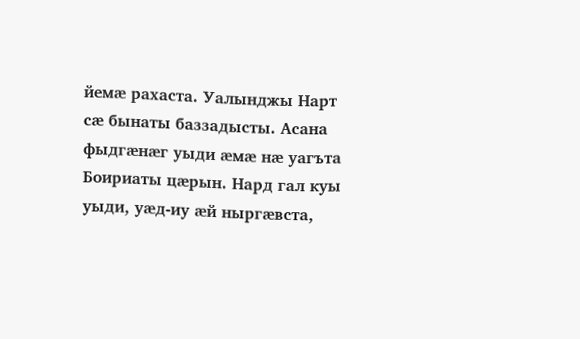йемæ рахаста. Уалынджы Нарт сæ бынаты баззадысты. Асана фыдгæнæг уыди æмæ нæ уагъта Боириаты цæрын. Нард гал куы уыди, уæд-иу æй ныргæвста,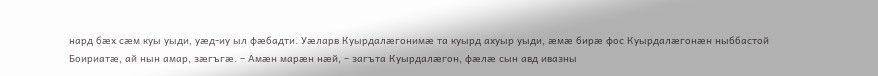нард бæх сæм куы уыди, уæд-иу ыл фæбадти. Уæларв Куырдалæгонимæ та куырд ахуыр уыди, æмæ бирæ фос Куырдалæгонæн ныббастой Боириатæ, ай нын амар, зæгъгæ. – Амæн марæн нæй, – загъта Куырдалæгон, фæлæ сын авд ивазны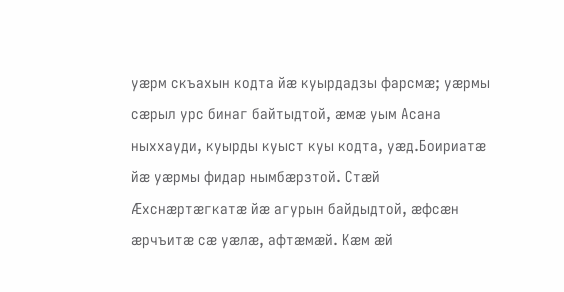уæрм скъахын кодта йæ куырдадзы фарсмæ; уæрмы сæрыл урс бинаг байтыдтой, æмæ уым Асана ныххауди, куырды куыст куы кодта, уæд.Боириатæ йæ уæрмы фидар нымбæрзтой. Стæй Æхснæртæгкатæ йæ агурын байдыдтой, æфсæн æрчъитæ сæ уæлæ, афтæмæй. Кæм æй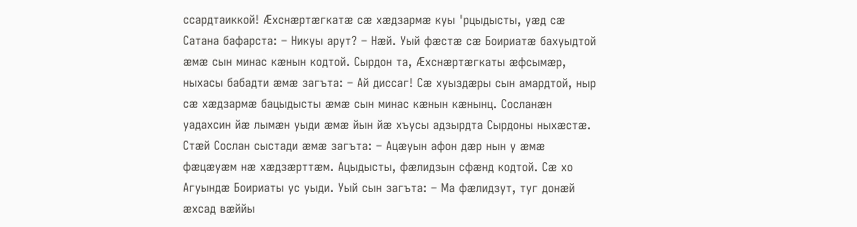ссардтаиккой! Æхснæртæгкатæ сæ хæдзармæ куы 'рцыдысты, уæд сæ Сатана бафарста: – Никуы арут? – Нæй. Уый фæстæ сæ Боириатæ бахуыдтой æмæ сын минас кæнын кодтой. Сырдон та, Æхснæртæгкаты æфсымæр, ныхасы бабадти æмæ загъта: – Ай диссаг! Сæ хуыздæры сын амардтой, ныр сæ хæдзармæ бацыдысты æмæ сын минас кæнын кæнынц. Сосланæн уадахсин йæ лымæн уыди æмæ йын йæ хъусы адзырдта Сырдоны ныхæстæ. Стæй Сослан сыстади æмæ загъта: – Ацæуын афон дæр нын у æмæ фæцæуæм нæ хæдзæрттæм. Ацыдысты, фæлидзын сфæнд кодтой. Сæ хо Агуындæ Боириаты ус уыди. Уый сын загъта: – Ма фæлидзут, туг донæй æхсад вæййы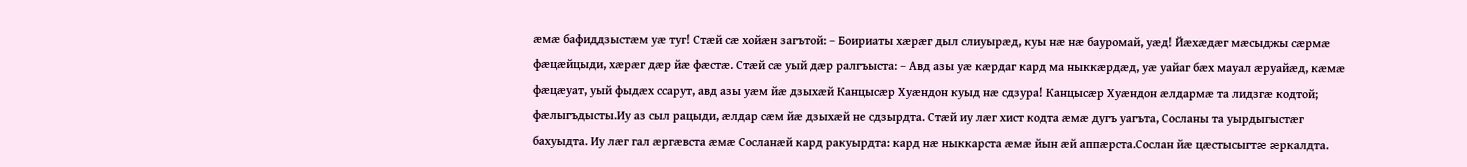æмæ бафиддзыстæм уæ туг! Стæй сæ хойæн загътой: – Боириаты хæрæг дыл слиуырæд, куы нæ нæ бауромай, уæд! Йæхæдæг мæсыджы сæрмæ фæцæйцыди, хæрæг дæр йæ фæстæ. Стæй сæ уый дæр ралгъыста: – Авд азы уæ кæрдаг кард ма ныккæрдæд, уæ уайаг бæх мауал æруайæд, кæмæ фæцæуат, уый фыдæх ссарут, авд азы уæм йæ дзыхæй Канцысæр Хуæндон куыд нæ сдзура! Канцысæр Хуæндон æлдармæ та лидзгæ кодтой; фæлыгъдысты.Иу аз сыл рацыди, æлдар сæм йæ дзыхæй не сдзырдта. Стæй иу лæг хист кодта æмæ дугъ уагъта, Сосланы та уырдыгыстæг бахуыдта. Иу лæг гал æргæвста æмæ Сосланæй кард ракуырдта: кард нæ ныккарста æмæ йын æй аппæрста.Сослан йæ цæстысыгтæ æркалдта.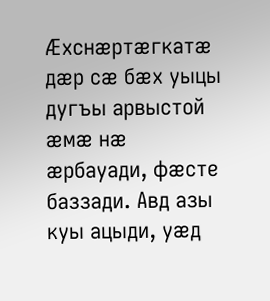Æхснæртæгкатæ дæр сæ бæх уыцы дугъы арвыстой æмæ нæ æрбауади, фæсте баззади. Авд азы куы ацыди, уæд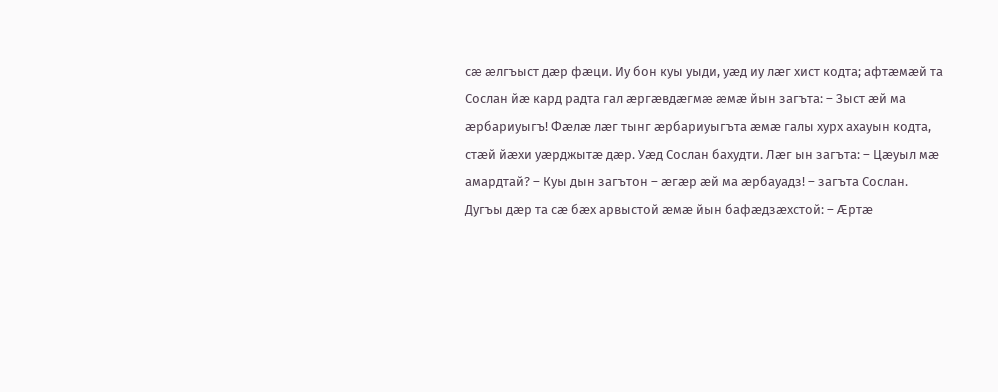сæ æлгъыст дæр фæци. Иу бон куы уыди, уæд иу лæг хист кодта; афтæмæй та Сослан йæ кард радта гал æргæвдæгмæ æмæ йын загъта: – Зыст æй ма æрбариуыгъ! Фæлæ лæг тынг æрбариуыгъта æмæ галы хурх ахауын кодта, стæй йæхи уæрджытæ дæр. Уæд Сослан бахудти. Лæг ын загъта: – Цæуыл мæ амардтай? – Куы дын загътон – æгæр æй ма æрбауадз! – загъта Сослан. Дугъы дæр та сæ бæх арвыстой æмæ йын бафæдзæхстой: – Æртæ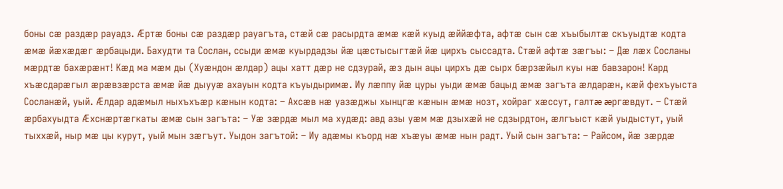боны сæ раздæр рауадз. Æртæ боны сæ раздæр рауагъта, стæй сæ расырдта æмæ кæй куыд æййæфта, афтæ сын сæ хъыбылтæ скъуыдтæ кодта æмæ йæхæдæг æрбацыди. Бахудти та Сослан, ссыди æмæ куырдадзы йæ цæстысыгтæй йæ цирхъ сыссадта. Стæй афтæ зæгъы: – Дæ лæх Сосланы мæрдтæ бахæрæнт! Кæд ма мæм ды (Хуæндон æлдар) ацы хатт дæр не сдзурай, æз дын ацы цирхъ дæ сырх бæрзæйыл куы нæ бавзарон! Кард хъæсдарæгыл æрæвзæрста æмæ йæ дыууæ ахауын кодта къуыдыримæ. Иу лæппу йæ цуры уыди æмæ бацыд æмæ загъта æлдарæн, кæй фехъуыста Сосланæй, уый. Æлдар адæмыл ныхъхъæр кæнын кодта: – Ахсæв нæ уазæджы хынцгæ кæнын æмæ нозт, хойраг хæссут, галтæ æргæвдут. – Стæй æрбахуыдта Æхснæртæгкаты æмæ сын загъта: – Уæ зæрдæ мыл ма худæд: авд азы уæм мæ дзыхæй не сдзырдтон, æлгъыст кæй уыдыстут, уый тыххæй, ныр мæ цы курут, уый мын зæгъут. Уыдон загътой: – Иу адæмы къорд нæ хъæуы æмæ нын радт. Уый сын загъта: – Райсом, йæ зæрдæ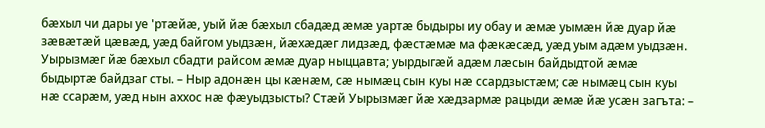бæхыл чи дары уе 'ртæйæ, уый йæ бæхыл сбадæд æмæ уартæ быдыры иу обау и æмæ уымæн йæ дуар йæ зæвæтæй цæвæд, уæд байгом уыдзæн, йæхæдæг лидзæд, фæстæмæ ма фæкæсæд, уæд уым адæм уыдзæн. Уырызмæг йæ бæхыл сбадти райсом æмæ дуар ныццавта; уырдыгæй адæм лæсын байдыдтой æмæ быдыртæ байдзаг сты. – Ныр адонæн цы кæнæм, сæ нымæц сын куы нæ ссардзыстæм; сæ нымæц сын куы нæ ссарæм, уæд нын аххос нæ фæуыдзысты? Стæй Уырызмæг йæ хæдзармæ рацыди æмæ йæ усæн загъта: –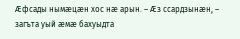Æфсады нымæцæн хос нæ арын. – Æз ссардзынæн, – загъта уый æмæ бахуыдта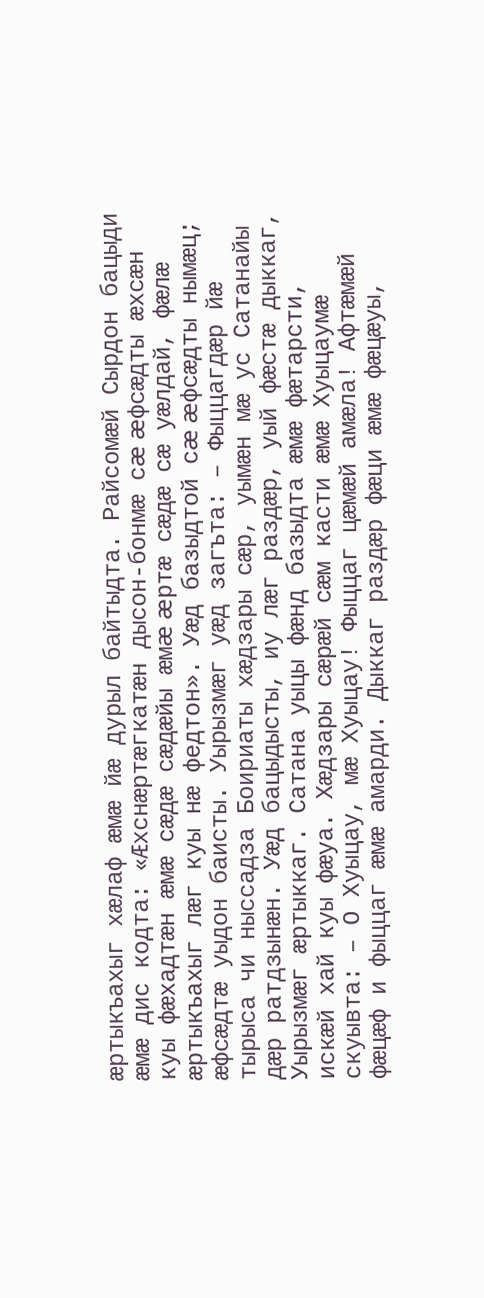æртыкъахыг хæлаф æмæ йæ дурыл байтыдта. Райсомæй Сырдон бацыди æмæ дис кодта: «Æхснæртæгкатæн дысон-бонмæ сæ æфсæдты æхсæн куы фæхадтæн æмæ сæдæ сæдæйы æмæ æртæ сæдæ сæ уæлдай, фæлæ æртыкъахыг лæг куы нæ федтон». Уæд базыдтой сæ æфсæдты нымæц; æфсæдтæ уыдон баисты. Уырызмæг уæд загъта: – Фыццагдæр йæ тырыса чи ныссадза Боириаты хæдзары сæр, уымæн мæ ус Сатанайы дæр ратдзынæн. Уæд бацыдысты, иу лæг раздæр, уый фæстæ дыккаг, Уырызмæг æртыккаг. Сатана уыцы фæнд базыдта æмæ фæтарсти, искæй хай куы фæуа. Хæдзары сæрæй сæм касти æмæ Хуыцаумæ скуывта: – О Хуыцау, мæ Хуыцау! Фыццаг цæмæй амæла! Афтæмæй фæцæф и фыццаг æмæ амарди. Дыккаг раздæр фæци æмæ фæцæуы,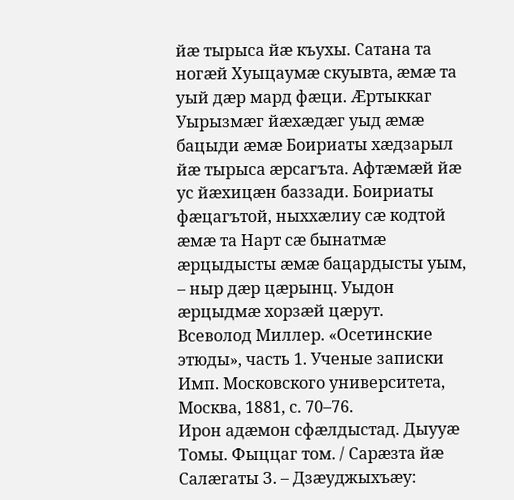йæ тырыса йæ къухы. Сатана та ногæй Хуыцаумæ скуывта, æмæ та уый дæр мард фæци. Æртыккаг Уырызмæг йæхæдæг уыд æмæ бацыди æмæ Боириаты хæдзарыл йæ тырыса æрсагъта. Афтæмæй йæ ус йæхицæн баззади. Боириаты фæцагътой, ныххæлиу сæ кодтой æмæ та Нарт сæ бынатмæ æрцыдысты æмæ бацардысты уым, – ныр дæр цæрынц. Уыдон æрцыдмæ хорзæй цæрут.
Всеволод Миллер. «Осетинские этюды», часть 1. Ученые записки Имп. Московского университета, Москва, 1881, с. 70–76.
Ирон адæмон сфæлдыстад. Дыууæ Томы. Фыццаг том. / Сарæзта йæ Салæгаты З. – Дзæуджыхъæу: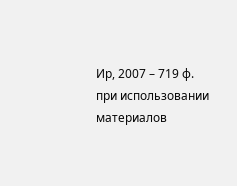Ир, 2007 – 719 ф.
при использовании материалов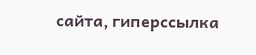сайта, гиперссылка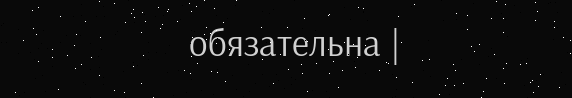обязательна |